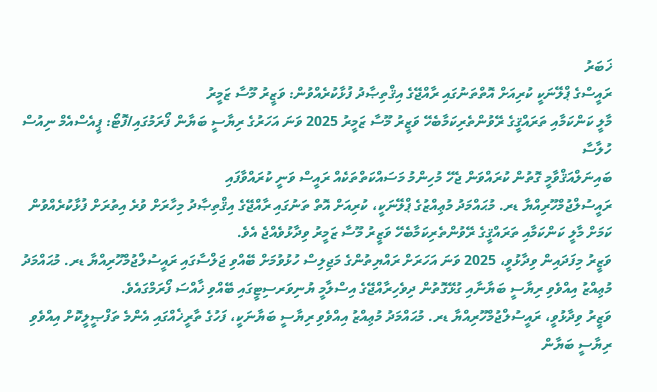ޚަބަރު
ރައީސްގެ ޕްލޭނަކީ ކުރިއަށް އޮތްތަނުގައި ރާއްޖޭގެ އިޤްތިޞާދު ފުޅާކުރެއްވުން: ވަޒީރު މޫސާ ޒަމީރު
މާލީ ކަންކަމާއި ތަރައްޤީގެ ރޭވުންތެރިކަމާބެހޭ ވަޒީރު މޫސާ ޒަމީރު 2025 ވަނަ އަހަރުގެ ރިޔާސީ ބަޔާން ފޯރަމުގައި/ފޮޓޯ: ޕީއެސްއެމް ނިއުސް
ހުލާސާ
ބައިނަލްއަޤްވާމީ ގޮތުން ކުރައްވަން ޖެހޭ މުހިންމު މަސައްކަތްތަކެއް ރައީސް ވަނީ ކުރައްވާފައި
ރައީސުލްޖުމްހޫރިއްޔާ ޑރ. މުޙައްމަދު މުޢިއްޒުގެ ޕްލޭނަކީ، ކުރިއަށް އޮތް ތަނުގައި ރާއްޖޭގެ އިޤްތިޞާދު މިހާރަށް ވުރެ އިތުރަށް ފުޅާކުރެއްވުން ކަމަށް މާލީ ކަންކަމާއި ތަރައްޤީގެ ރޭވުންތެރިކަމާބެހޭ ވަޒީރު މޫސާ ޒަމީރު ވިދާޅުވެއްޖެ އެވެ.
ވަޒީރު މިފަދައިން ވިދާޅުވީ، 2025 ވަނަ އަހަރަށް ރައްޔިތުންގެ މަޖިލިސް ހުޅުވުމަށް ބޭއްވި ޖަލްސާގައި ރައީސުލްޖުމްހޫރިއްޔާ ޑރ. މުޙައްމަދު މުޢިއްޒު އިއްވެވި ރިޔާސީ ބަޔާނާއި ގުޅޭގޮތުން ދިވެހިރާއްޖޭގެ އިސްލާމީ ޔުނިވަރސިޓީގައި ބޭއްވި ޚާއްސަ ފޯރަމްގައެވެ.
ވަޒީރު ވިދާޅުވީ، ރައީސުލްޖުމްހޫރިއްޔާ ޑރ. މުޙައްމަދު މުޢިއްޒު އިއްވެވި ރިޔާސީ ބަޔާނަކީ، ފަހުގެ ތާރީޚެއްގައި އެންމެ ތަފްޞީލީކޮށް އިއްވެވި ރިޔާސީ ބަޔާން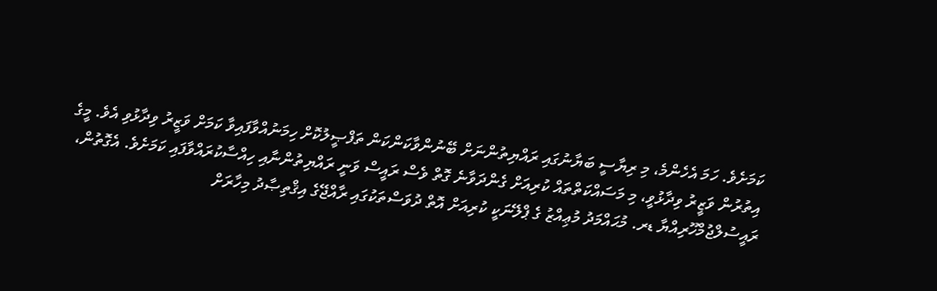ކަމަށެވެ. ހަމަ އެހެންމެ، މި ރިޔާސީ ބަޔާނުގައި ރައްޔިތުންނަށް ބޭނުންވާކަންކަން ތަފްޞީލުކޮށް ހިމަނުއްވާފައިވާ ކަމަށް ވަޒީރު ވިދާޅުވި އެވެ. މީގެ އިތުރުން ވަޒީރު ވިދާޅުވީ، މި މަސައްކަތްތައް ކުރިއަށް ގެންދަވާނެ ގޮތް ވެސް ރައީސް ވަނީ ރައްޔިތުންނާއި ހިއްސާކުރައްވާފައި ކަމަށެވެ. އެގޮތުން، ރައީސުލްޖުމްހޫރިއްޔާ ޑރ. މުޙައްމަދު މުޢިއްޒު ގެ ޕްލޭނަކީ ކުރިއަށް އޮތް ދުވަސްތަކުގައި ރާއްޖޭގެ އިޤްތިޞާދު މިހާރަށް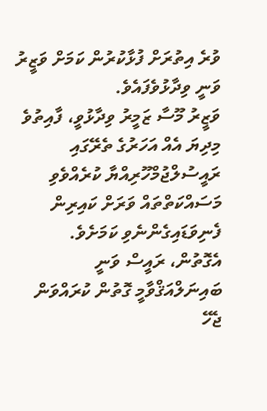ވުރެ އިތުރަށް ފުޅާކުރުން ކަމަށް ވަޒީރު ވަނީ ވިދާޅުވެފައެވެ.
ވަޒީރު މޫސާ ޒަމީރު ވިދާޅުވީ، ފާއިތުވެ މިދިޔަ އެއް އަހަރުގެ ތެރޭގައި ރައީސުލްޖުމްހޫރިއްޔާ ކުރެއްވެވި މަސައްކަތްތައް ވަރަށް ކައިރިން ފެނިވަޑައިގެންނެވި ކަމަށެވެ. އެގޮތުން، ރައީސް ވަނީ ބައިނަލްއަޤްވާމީ ގޮތުން ކުރައްވަން ޖެހޭ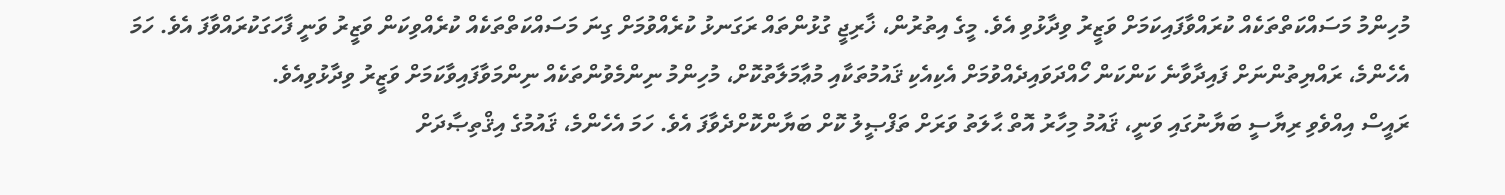މުހިންމު މަސައްކަތްތަކެއް ކުރައްވާފައިކަމަށް ވަޒީރު ވިދާޅުވި އެވެ. މީގެ އިތުރުން، ޚާރިޖީ ގުޅުންތައް ރަގަނޅު ކުރެއްވުމަށް ގިނަ މަސައްކަތްތަކެއް ކުރެއްވިކަން ވަޒީރު ވަނީ ފާހަގަކުރައްވާފަ އެވެ. ހަމަ އެހެންމެ، ރައްޔިތުންނަށް ފައިދާވާނެ ކަންކަން ހޯއްދަވައިދެއްވުމަށް އެކިއެކި ޤައުމުތަކާއި މުޢާމަލާތުކޮށް، މުހިންމު ނިންމެވުންތަކެއް ނިންމަވާފައިވާކަމަށް ވަޒީރު ވިދާޅުވިއެވެ.
ރައީސް އިއްވެވި ރިޔާސީ ބަޔާނުގައި ވަނީ، ޤައުމު މިހާރު އޮތް ޙާލަތު ވަރަށް ތަފްޞީލު ކޮށް ބަޔާންކޮށްދެވާފަ އެވެ. ހަމަ އެހެންމެ، ޤައުމުގެ އިޤްތިޞާދަށް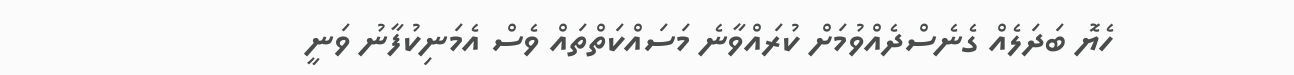ހެޔޮ ބަދަލެއް ގެނެސްދެއްވުމަށް ކުރައްވާނެ މަސައްކަތްތައް ވެސް އެމަނިކުފާނު ވަނީ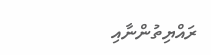ރައްޔިތުންނާއި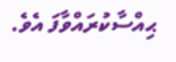ޙިއްސާކުރައްވާފަ އެވެ.